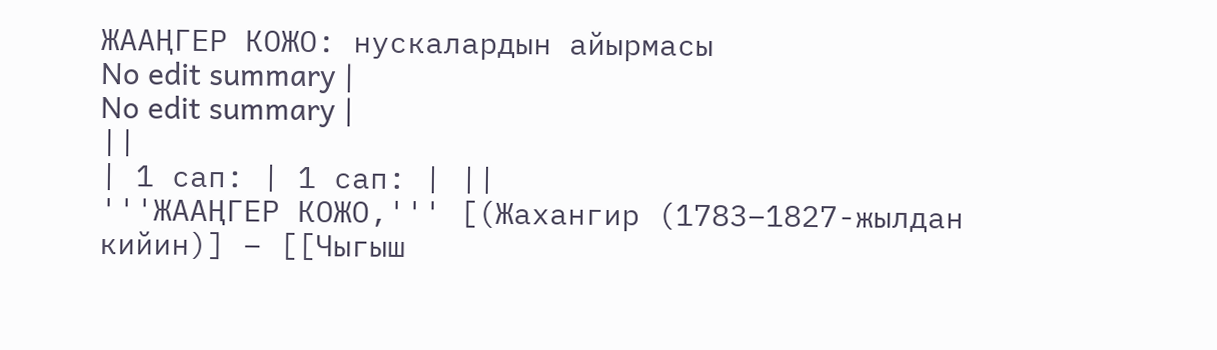ЖААҢГЕР КОЖО: нускалардын айырмасы
No edit summary |
No edit summary |
||
| 1 сап: | 1 сап: | ||
'''ЖААҢГЕР КОЖО,''' [(Жахангир (1783–1827-жылдан кийин)] – [[Чыгыш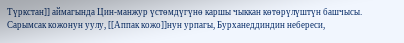Түркстан]] аймагында Цин-манжур үстөмдүгүнө каршы чыккан көтөрүлүштүн башчысы. Сарымсак кожонун уулу, [[Аппак кожо]]нун урпагы, Бурханеддиндин небереси,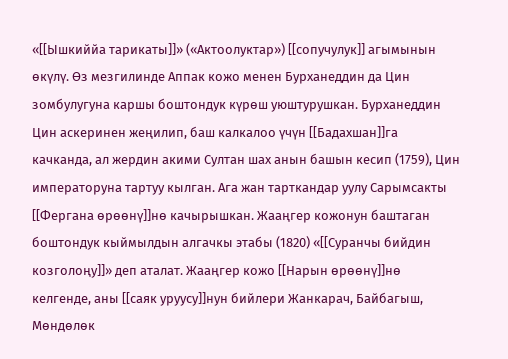«[[Ышкиййа тарикаты]]» («Актоолуктар») [[сопучулук]] агымынын өкүлү. Өз мезгилинде Аппак кожо менен Бурханеддин да Цин зомбулугуна каршы боштондук күрөш уюштурушкан. Бурханеддин Цин аскеринен жеңилип, баш калкалоо үчүн [[Бадахшан]]га качканда, ал жердин акими Султан шах анын башын кесип (1759), Цин императоруна тартуу кылган. Ага жан тарткандар уулу Сарымсакты [[Фергана өрөөнү]]нө качырышкан. Жааңгер кожонун баштаган боштондук кыймылдын алгачкы этабы (1820) «[[Суранчы бийдин козголоңу]]» деп аталат. Жааңгер кожо [[Нарын өрөөнү]]нө келгенде, аны [[саяк уруусу]]нун бийлери Жанкарач, Байбагыш, Мөндөлөк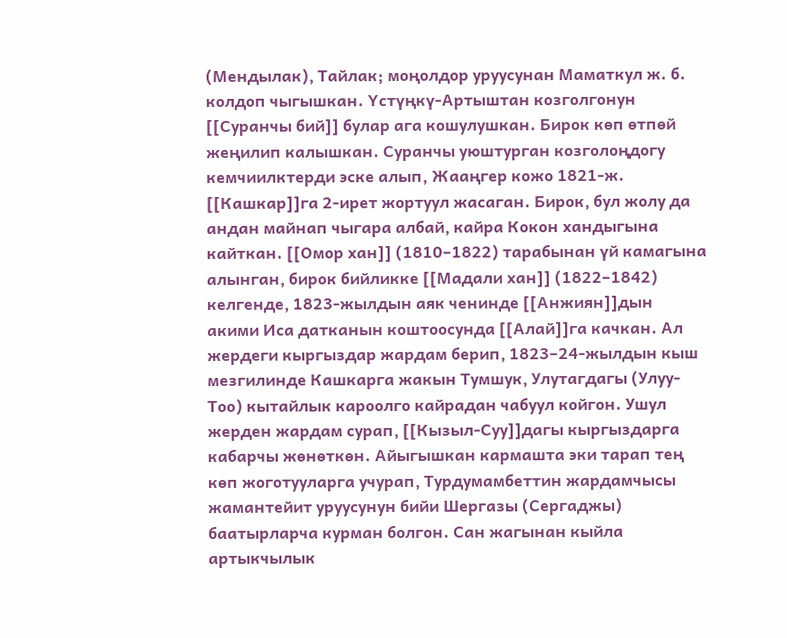(Мендылак), Тайлак; моңолдор уруусунан Маматкул ж. б. колдоп чыгышкан. Үстүңкү-Артыштан козголгонун [[Суранчы бий]] булар ага кошулушкан. Бирок көп өтпөй жеңилип калышкан. Суранчы уюштурган козголоңдогу кемчиилктерди эске алып, Жааңгер кожо 1821-ж. [[Кашкар]]га 2-ирет жортуул жасаган. Бирок, бул жолу да андан майнап чыгара албай, кайра Кокон хандыгына кайткан. [[Омор хан]] (1810–1822) тарабынан үй камагына алынган, бирок бийликке [[Мадали хан]] (1822–1842) келгенде, 1823-жылдын аяк ченинде [[Анжиян]]дын акими Иса датканын коштоосунда [[Алай]]га качкан. Ал жердеги кыргыздар жардам берип, 1823–24-жылдын кыш мезгилинде Кашкарга жакын Тумшук, Улутагдагы (Улуу-Тоо) кытайлык кароолго кайрадан чабуул койгон. Ушул жерден жардам сурап, [[Кызыл-Суу]]дагы кыргыздарга кабарчы жөнөткөн. Айыгышкан кармашта эки тарап тең көп жоготууларга учурап, Турдумамбеттин жардамчысы жамантейит уруусунун бийи Шергазы (Сергаджы) баатырларча курман болгон. Сан жагынан кыйла артыкчылык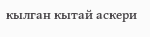кылган кытай аскери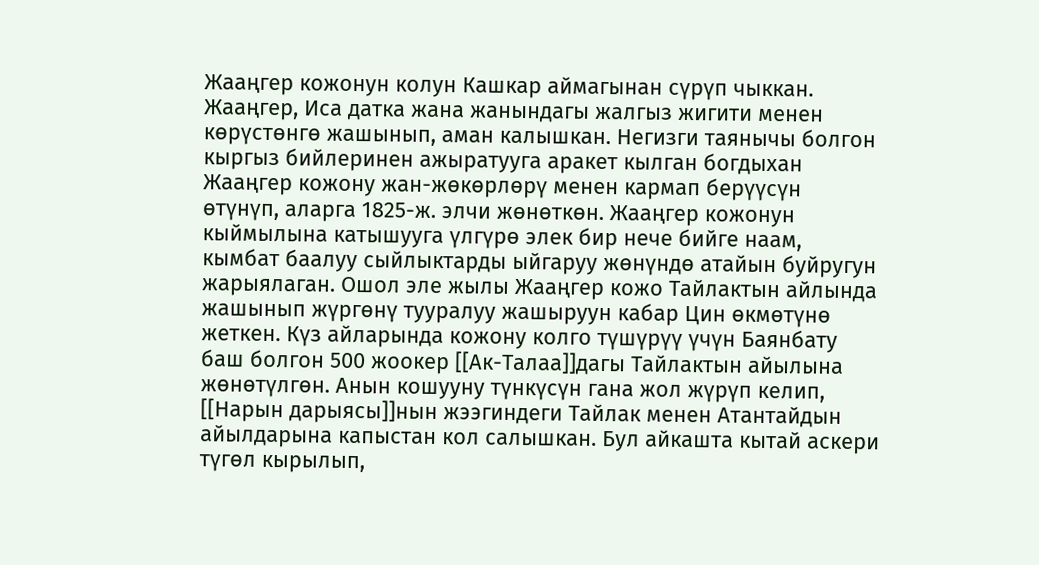Жааңгер кожонун колун Кашкар аймагынан сүрүп чыккан. Жааңгер, Иса датка жана жанындагы жалгыз жигити менен көрүстөнгө жашынып, аман калышкан. Негизги таянычы болгон кыргыз бийлеринен ажыратууга аракет кылган богдыхан Жааңгер кожону жан-жөкөрлөрү менен кармап берүүсүн өтүнүп, аларга 1825-ж. элчи жөнөткөн. Жааңгер кожонун кыймылына катышууга үлгүрө элек бир нече бийге наам, кымбат баалуу сыйлыктарды ыйгаруу жөнүндө атайын буйругун жарыялаган. Ошол эле жылы Жааңгер кожо Тайлактын айлында жашынып жүргөнү тууралуу жашыруун кабар Цин өкмөтүнө жеткен. Күз айларында кожону колго түшүрүү үчүн Баянбату баш болгон 500 жоокер [[Ак-Талаа]]дагы Тайлактын айылына жөнөтүлгөн. Анын кошууну түнкүсүн гана жол жүрүп келип, [[Нарын дарыясы]]нын жээгиндеги Тайлак менен Атантайдын айылдарына капыстан кол салышкан. Бул айкашта кытай аскери түгөл кырылып,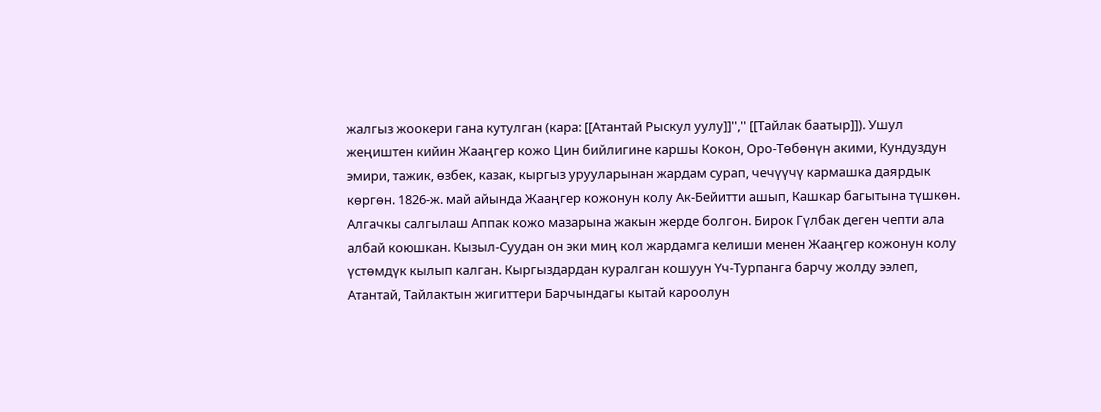жалгыз жоокери гана кутулган (кара: [[Атантай Рыскул уулу]]'','' [[Тайлак баатыр]]). Ушул жеңиштен кийин Жааңгер кожо Цин бийлигине каршы Кокон, Оро-Төбөнүн акими, Кундуздун эмири, тажик, өзбек, казак, кыргыз урууларынан жардам сурап, чечүүчү кармашка даярдык көргөн. 1826-ж. май айында Жааңгер кожонун колу Ак-Бейитти ашып, Кашкар багытына түшкөн. Алгачкы салгылаш Аппак кожо мазарына жакын жерде болгон. Бирок Гүлбак деген чепти ала албай коюшкан. Кызыл-Суудан он эки миң кол жардамга келиши менен Жааңгер кожонун колу үстөмдүк кылып калган. Кыргыздардан куралган кошуун Үч-Турпанга барчу жолду ээлеп, Атантай, Тайлактын жигиттери Барчындагы кытай кароолун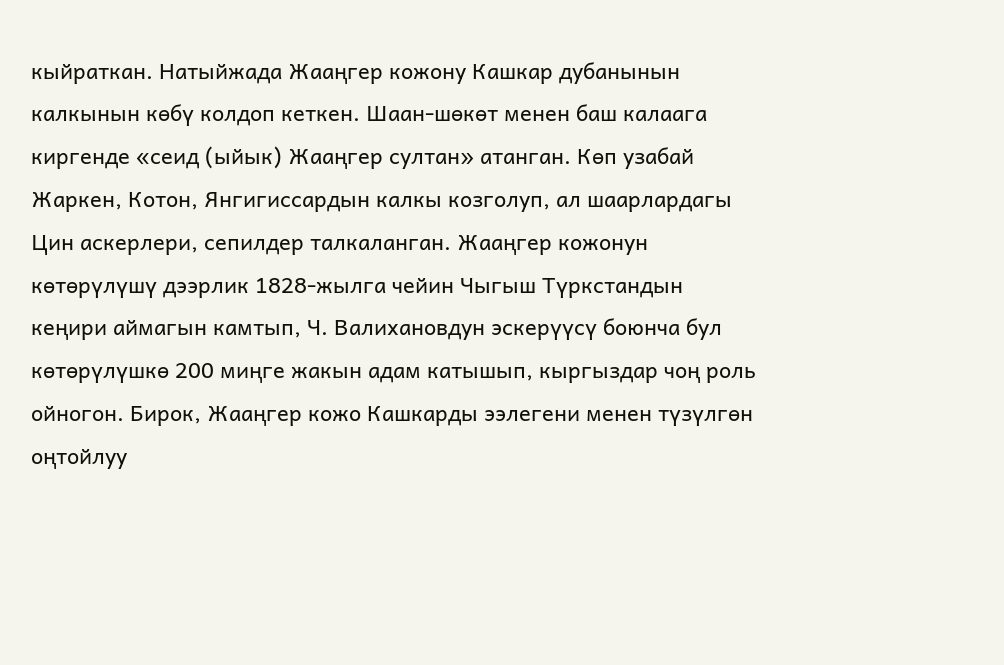кыйраткан. Натыйжада Жааңгер кожону Кашкар дубанынын калкынын көбү колдоп кеткен. Шаан-шөкөт менен баш калаага киргенде «сеид (ыйык) Жааңгер султан» атанган. Көп узабай Жаркен, Котон, Янгигиссардын калкы козголуп, ал шаарлардагы Цин аскерлери, сепилдер талкаланган. Жааңгер кожонун көтөрүлүшү дээрлик 1828-жылга чейин Чыгыш Түркстандын кеңири аймагын камтып, Ч. Валихановдун эскерүүсү боюнча бул көтөрүлүшкө 200 миңге жакын адам катышып, кыргыздар чоң роль ойногон. Бирок, Жааңгер кожо Кашкарды ээлегени менен түзүлгөн оңтойлуу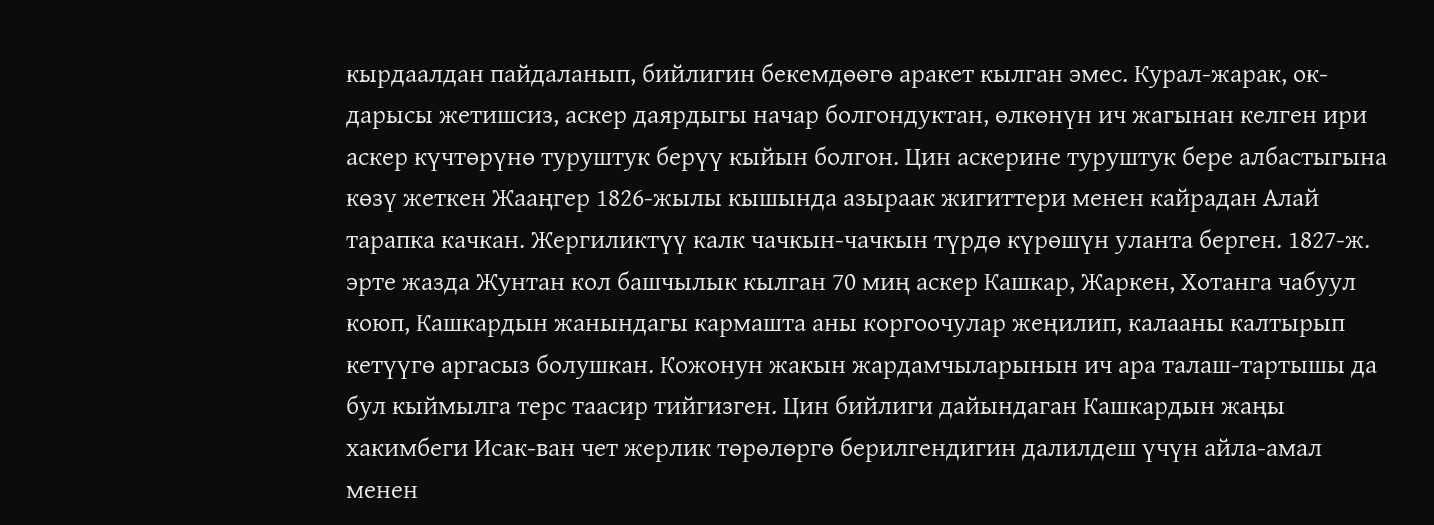кырдаалдан пайдаланып, бийлигин бекемдөөгө аракет кылган эмес. Курал-жарак, ок-дарысы жетишсиз, аскер даярдыгы начар болгондуктан, өлкөнүн ич жагынан келген ири аскер күчтөрүнө туруштук берүү кыйын болгон. Цин аскерине туруштук бере албастыгына көзү жеткен Жааңгер 1826-жылы кышында азыраак жигиттери менен кайрадан Алай тарапка качкан. Жергиликтүү калк чачкын-чачкын түрдө күрөшүн уланта берген. 1827-ж. эрте жазда Жунтан кол башчылык кылган 70 миң аскер Кашкар, Жаркен, Хотанга чабуул коюп, Кашкардын жанындагы кармашта аны коргоочулар жеңилип, калааны калтырып кетүүгө аргасыз болушкан. Кожонун жакын жардамчыларынын ич ара талаш-тартышы да бул кыймылга терс таасир тийгизген. Цин бийлиги дайындаган Кашкардын жаңы хакимбеги Исак-ван чет жерлик төрөлөргө берилгендигин далилдеш үчүн айла-амал менен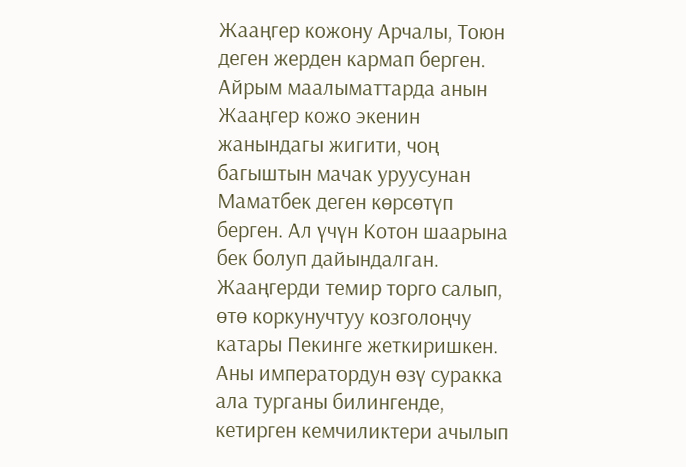Жааңгер кожону Арчалы, Тоюн деген жерден кармап берген. Айрым маалыматтарда анын Жааңгер кожо экенин жанындагы жигити, чоң багыштын мачак уруусунан Маматбек деген көрсөтүп берген. Ал үчүн Котон шаарына бек болуп дайындалган. Жааңгерди темир торго салып, өтө коркунучтуу козголоңчу катары Пекинге жеткиришкен. Аны императордун өзү суракка ала турганы билингенде, кетирген кемчиликтери ачылып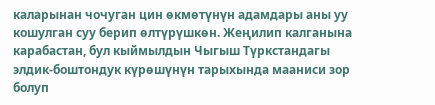каларынан чочуган цин өкмөтүнүн адамдары аны уу кошулган суу берип өлтүрүшкөн. Жеңилип калганына карабастан, бул кыймылдын Чыгыш Түркстандагы элдик-боштондук күрөшүнүн тарыхында мааниси зор болуп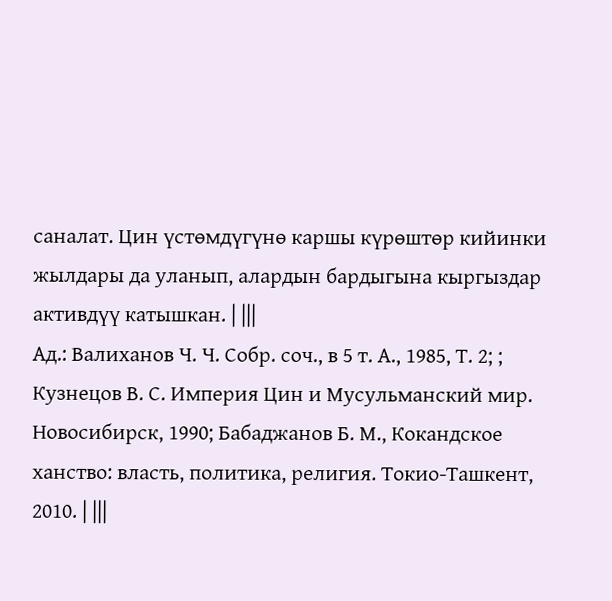саналат. Цин үстөмдүгүнө каршы күрөштөр кийинки жылдары да уланып, алардын бардыгына кыргыздар активдүү катышкан. | |||
Ад.: Валиханов Ч. Ч. Собр. соч., в 5 т. А., 1985, Т. 2; ; Кузнецов В. С. Империя Цин и Мусульманский мир. Новосибирск, 1990; Бабаджанов Б. М., Кокандское ханство: власть, политика, религия. Токио-Ташкент, 2010. | |||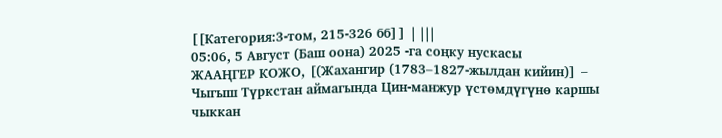[[Категория:3-том, 215-326 бб]] | |||
05:06, 5 Август (Баш оона) 2025 -га соңку нускасы
ЖААҢГЕР КОЖО, [(Жахангир (1783–1827-жылдан кийин)] – Чыгыш Түркстан аймагында Цин-манжур үстөмдүгүнө каршы чыккан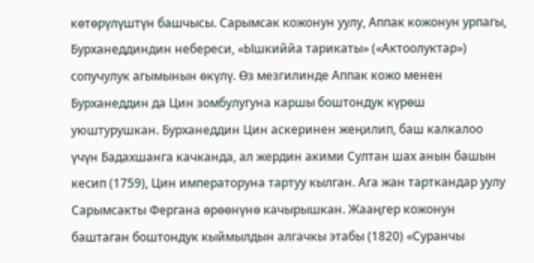көтөрүлүштүн башчысы. Сарымсак кожонун уулу, Аппак кожонун урпагы, Бурханеддиндин небереси, «Ышкиййа тарикаты» («Актоолуктар») сопучулук агымынын өкүлү. Өз мезгилинде Аппак кожо менен Бурханеддин да Цин зомбулугуна каршы боштондук күрөш уюштурушкан. Бурханеддин Цин аскеринен жеңилип, баш калкалоо үчүн Бадахшанга качканда, ал жердин акими Султан шах анын башын кесип (1759), Цин императоруна тартуу кылган. Ага жан тарткандар уулу Сарымсакты Фергана өрөөнүнө качырышкан. Жааңгер кожонун баштаган боштондук кыймылдын алгачкы этабы (1820) «Суранчы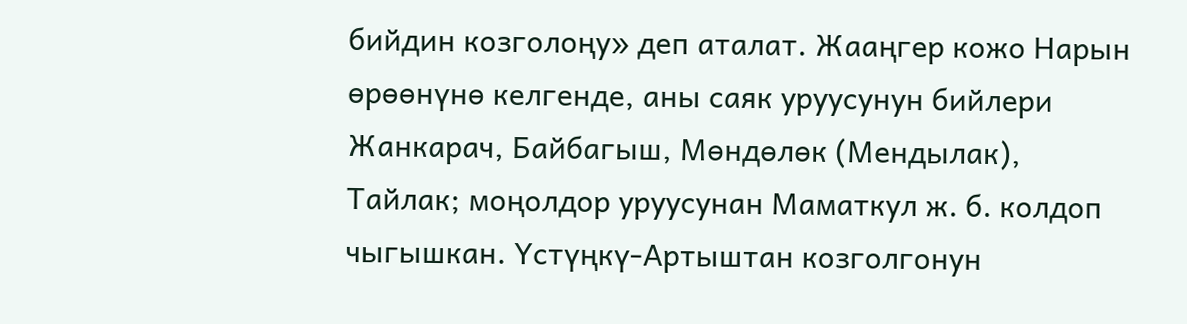бийдин козголоңу» деп аталат. Жааңгер кожо Нарын өрөөнүнө келгенде, аны саяк уруусунун бийлери Жанкарач, Байбагыш, Мөндөлөк (Мендылак), Тайлак; моңолдор уруусунан Маматкул ж. б. колдоп чыгышкан. Үстүңкү-Артыштан козголгонун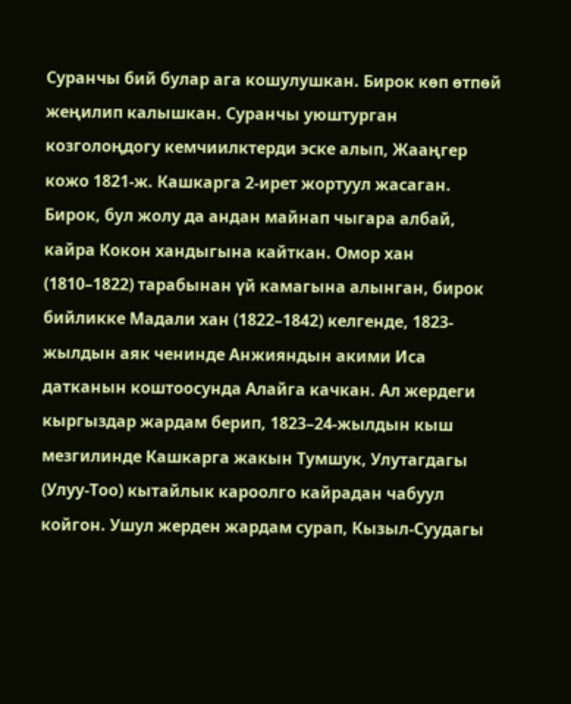Суранчы бий булар ага кошулушкан. Бирок көп өтпөй жеңилип калышкан. Суранчы уюштурган козголоңдогу кемчиилктерди эске алып, Жааңгер кожо 1821-ж. Кашкарга 2-ирет жортуул жасаган. Бирок, бул жолу да андан майнап чыгара албай, кайра Кокон хандыгына кайткан. Омор хан (1810–1822) тарабынан үй камагына алынган, бирок бийликке Мадали хан (1822–1842) келгенде, 1823-жылдын аяк ченинде Анжияндын акими Иса датканын коштоосунда Алайга качкан. Ал жердеги кыргыздар жардам берип, 1823–24-жылдын кыш мезгилинде Кашкарга жакын Тумшук, Улутагдагы (Улуу-Тоо) кытайлык кароолго кайрадан чабуул койгон. Ушул жерден жардам сурап, Кызыл-Суудагы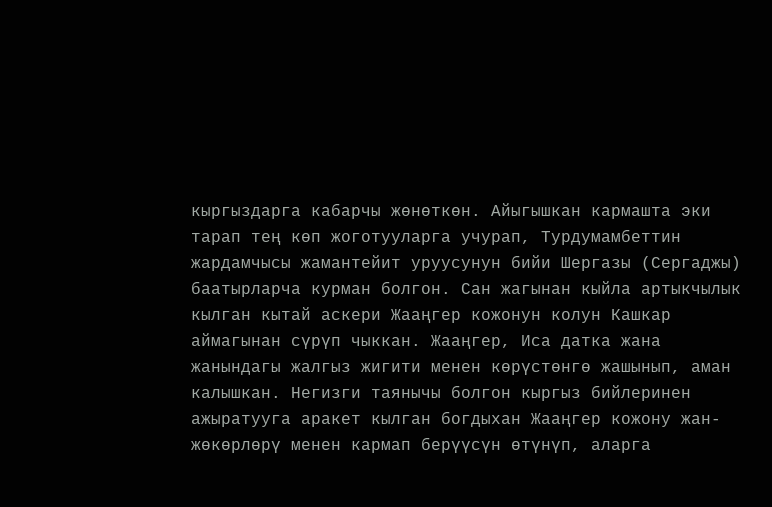кыргыздарга кабарчы жөнөткөн. Айыгышкан кармашта эки тарап тең көп жоготууларга учурап, Турдумамбеттин жардамчысы жамантейит уруусунун бийи Шергазы (Сергаджы) баатырларча курман болгон. Сан жагынан кыйла артыкчылык кылган кытай аскери Жааңгер кожонун колун Кашкар аймагынан сүрүп чыккан. Жааңгер, Иса датка жана жанындагы жалгыз жигити менен көрүстөнгө жашынып, аман калышкан. Негизги таянычы болгон кыргыз бийлеринен ажыратууга аракет кылган богдыхан Жааңгер кожону жан-жөкөрлөрү менен кармап берүүсүн өтүнүп, аларга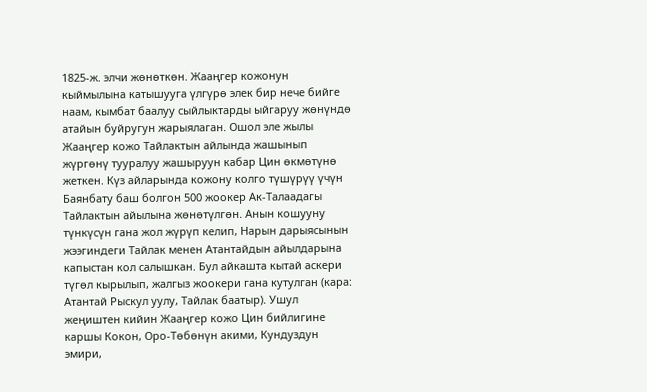1825-ж. элчи жөнөткөн. Жааңгер кожонун кыймылына катышууга үлгүрө элек бир нече бийге наам, кымбат баалуу сыйлыктарды ыйгаруу жөнүндө атайын буйругун жарыялаган. Ошол эле жылы Жааңгер кожо Тайлактын айлында жашынып жүргөнү тууралуу жашыруун кабар Цин өкмөтүнө жеткен. Күз айларында кожону колго түшүрүү үчүн Баянбату баш болгон 500 жоокер Ак-Талаадагы Тайлактын айылына жөнөтүлгөн. Анын кошууну түнкүсүн гана жол жүрүп келип, Нарын дарыясынын жээгиндеги Тайлак менен Атантайдын айылдарына капыстан кол салышкан. Бул айкашта кытай аскери түгөл кырылып, жалгыз жоокери гана кутулган (кара: Атантай Рыскул уулу, Тайлак баатыр). Ушул жеңиштен кийин Жааңгер кожо Цин бийлигине каршы Кокон, Оро-Төбөнүн акими, Кундуздун эмири,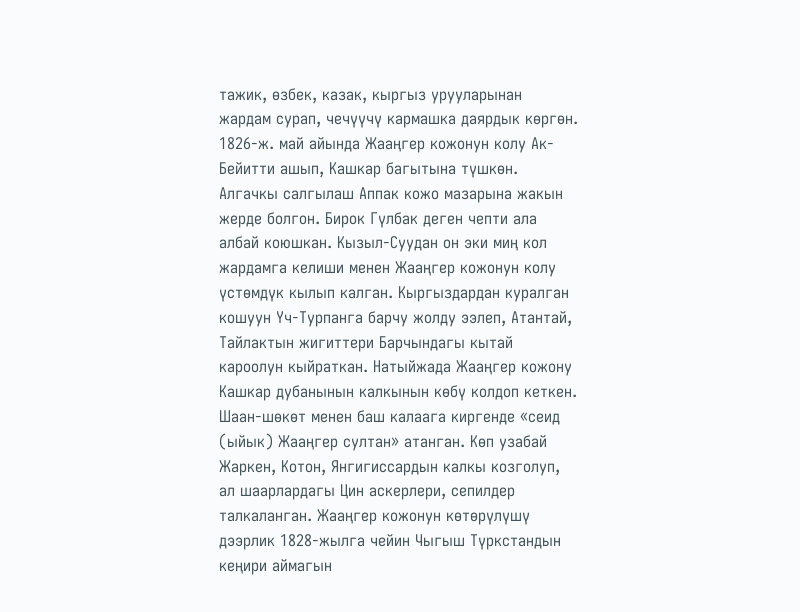тажик, өзбек, казак, кыргыз урууларынан жардам сурап, чечүүчү кармашка даярдык көргөн. 1826-ж. май айында Жааңгер кожонун колу Ак-Бейитти ашып, Кашкар багытына түшкөн. Алгачкы салгылаш Аппак кожо мазарына жакын жерде болгон. Бирок Гүлбак деген чепти ала албай коюшкан. Кызыл-Суудан он эки миң кол жардамга келиши менен Жааңгер кожонун колу үстөмдүк кылып калган. Кыргыздардан куралган кошуун Үч-Турпанга барчу жолду ээлеп, Атантай, Тайлактын жигиттери Барчындагы кытай кароолун кыйраткан. Натыйжада Жааңгер кожону Кашкар дубанынын калкынын көбү колдоп кеткен. Шаан-шөкөт менен баш калаага киргенде «сеид (ыйык) Жааңгер султан» атанган. Көп узабай Жаркен, Котон, Янгигиссардын калкы козголуп, ал шаарлардагы Цин аскерлери, сепилдер талкаланган. Жааңгер кожонун көтөрүлүшү дээрлик 1828-жылга чейин Чыгыш Түркстандын кеңири аймагын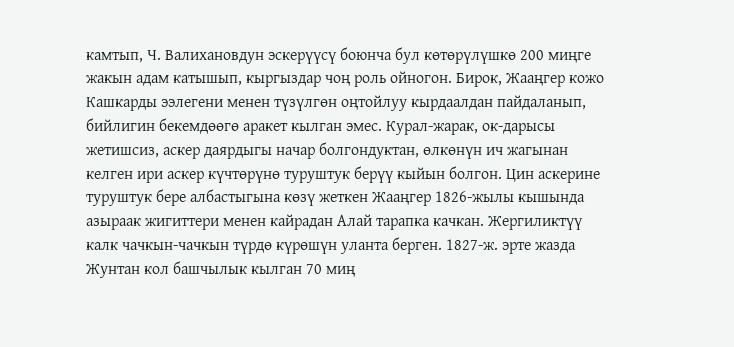камтып, Ч. Валихановдун эскерүүсү боюнча бул көтөрүлүшкө 200 миңге жакын адам катышып, кыргыздар чоң роль ойногон. Бирок, Жааңгер кожо Кашкарды ээлегени менен түзүлгөн оңтойлуу кырдаалдан пайдаланып, бийлигин бекемдөөгө аракет кылган эмес. Курал-жарак, ок-дарысы жетишсиз, аскер даярдыгы начар болгондуктан, өлкөнүн ич жагынан келген ири аскер күчтөрүнө туруштук берүү кыйын болгон. Цин аскерине туруштук бере албастыгына көзү жеткен Жааңгер 1826-жылы кышында азыраак жигиттери менен кайрадан Алай тарапка качкан. Жергиликтүү калк чачкын-чачкын түрдө күрөшүн уланта берген. 1827-ж. эрте жазда Жунтан кол башчылык кылган 70 миң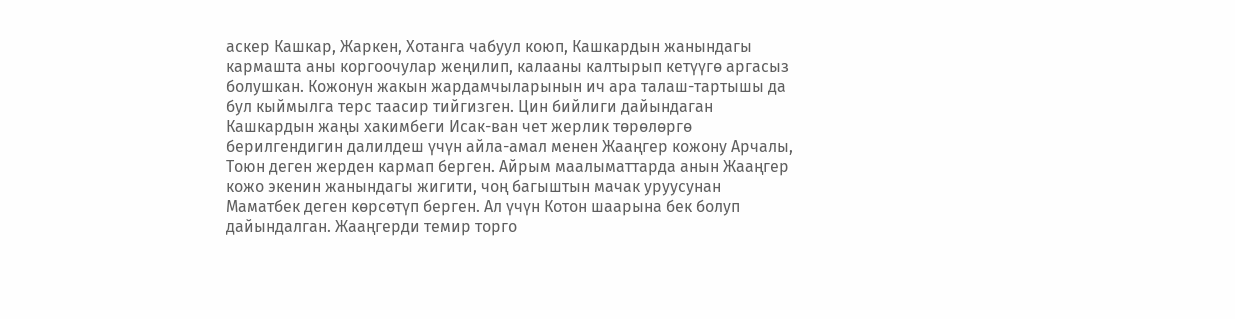аскер Кашкар, Жаркен, Хотанга чабуул коюп, Кашкардын жанындагы кармашта аны коргоочулар жеңилип, калааны калтырып кетүүгө аргасыз болушкан. Кожонун жакын жардамчыларынын ич ара талаш-тартышы да бул кыймылга терс таасир тийгизген. Цин бийлиги дайындаган Кашкардын жаңы хакимбеги Исак-ван чет жерлик төрөлөргө берилгендигин далилдеш үчүн айла-амал менен Жааңгер кожону Арчалы, Тоюн деген жерден кармап берген. Айрым маалыматтарда анын Жааңгер кожо экенин жанындагы жигити, чоң багыштын мачак уруусунан Маматбек деген көрсөтүп берген. Ал үчүн Котон шаарына бек болуп дайындалган. Жааңгерди темир торго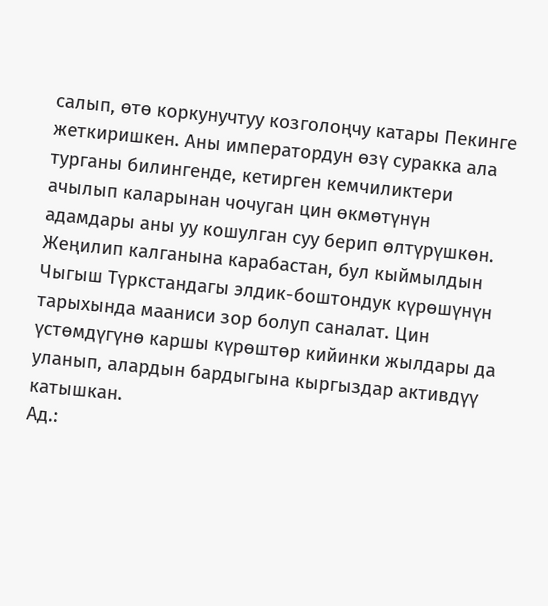салып, өтө коркунучтуу козголоңчу катары Пекинге жеткиришкен. Аны императордун өзү суракка ала турганы билингенде, кетирген кемчиликтери ачылып каларынан чочуган цин өкмөтүнүн адамдары аны уу кошулган суу берип өлтүрүшкөн. Жеңилип калганына карабастан, бул кыймылдын Чыгыш Түркстандагы элдик-боштондук күрөшүнүн тарыхында мааниси зор болуп саналат. Цин үстөмдүгүнө каршы күрөштөр кийинки жылдары да уланып, алардын бардыгына кыргыздар активдүү катышкан.
Ад.: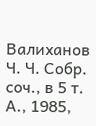Валиханов Ч. Ч. Собр. соч., в 5 т. А., 1985,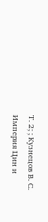Т. 2; ; Кузнецов В. С. Империя Цин и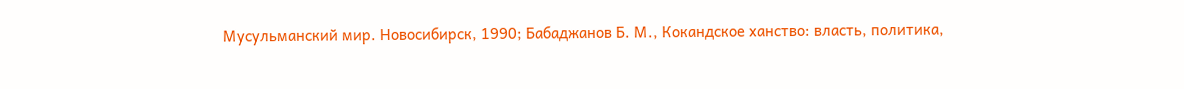Мусульманский мир. Новосибирск, 1990; Бабаджанов Б. М., Кокандское ханство: власть, политика,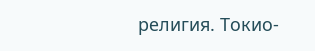религия. Токио-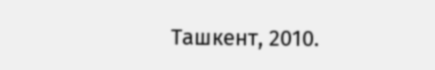Ташкент, 2010.